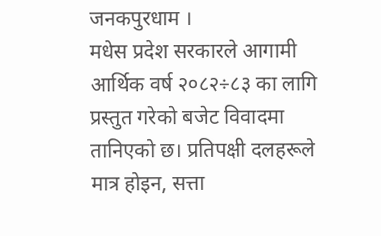जनकपुरधाम ।
मधेस प्रदेश सरकारले आगामी आर्थिक वर्ष २०८२÷८३ का लागि प्रस्तुत गरेको बजेट विवादमा तानिएको छ। प्रतिपक्षी दलहरूले मात्र होइन, सत्ता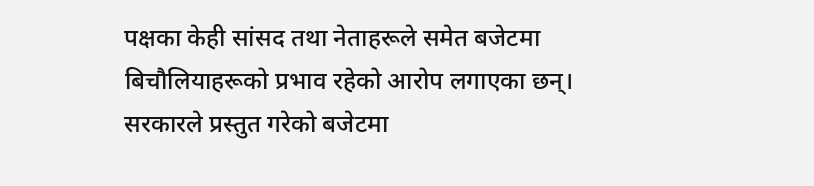पक्षका केही सांसद तथा नेताहरूले समेत बजेटमा बिचौलियाहरूको प्रभाव रहेको आरोप लगाएका छन्।
सरकारले प्रस्तुत गरेको बजेटमा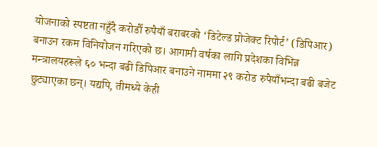योजनाको स्पष्टता नहुँदै करोडौँ रुपैयाँ बराबरको ‘डिटेल्ड प्रोजेक्ट रिपोर्ट’ (डिपिआर) बनाउन रकम विनियोजन गरिएको छ। आगामी वर्षका लागि प्रदेशका विभिन्न मन्त्रालयहरूले ६० भन्दा बढी डिपिआर बनाउने नाममा २९ करोड रुपैयाँभन्दा बढी बजेट छुट्याएका छन्। यद्यपि, तीमध्ये केही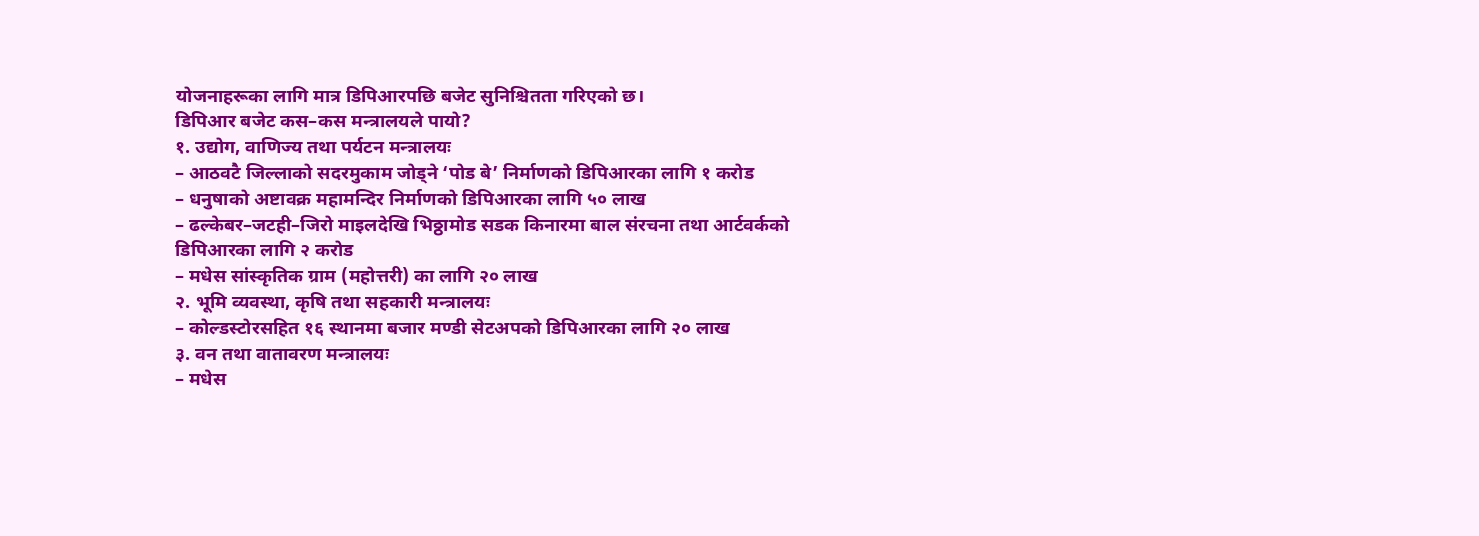योजनाहरूका लागि मात्र डिपिआरपछि बजेट सुनिश्चितता गरिएको छ।
डिपिआर बजेट कस–कस मन्त्रालयले पायो?
१. उद्योग, वाणिज्य तथा पर्यटन मन्त्रालयः
– आठवटै जिल्लाको सदरमुकाम जोड्ने ‘पोड बे’ निर्माणको डिपिआरका लागि १ करोड
– धनुषाको अष्टावक्र महामन्दिर निर्माणको डिपिआरका लागि ५० लाख
– ढल्केबर–जटही–जिरो माइलदेखि भिठ्ठामोड सडक किनारमा बाल संरचना तथा आर्टवर्कको डिपिआरका लागि २ करोड
– मधेस सांस्कृतिक ग्राम (महोत्तरी) का लागि २० लाख
२. भूमि व्यवस्था, कृषि तथा सहकारी मन्त्रालयः
– कोल्डस्टोरसहित १६ स्थानमा बजार मण्डी सेटअपको डिपिआरका लागि २० लाख
३. वन तथा वातावरण मन्त्रालयः
– मधेस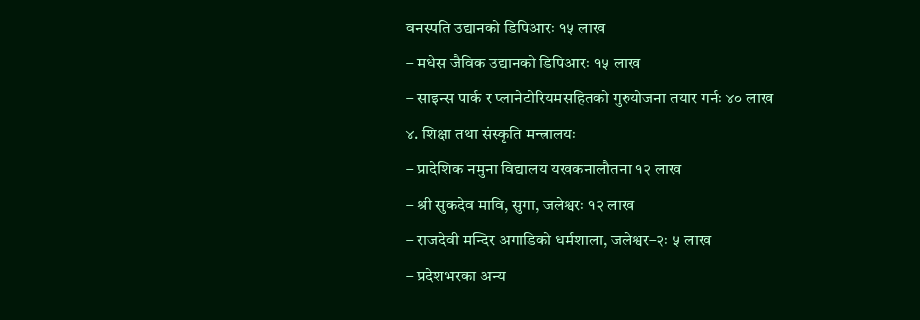वनस्पति उद्यानको डिपिआरः १५ लाख
– मधेस जैविक उद्यानको डिपिआरः १५ लाख
– साइन्स पार्क र प्लानेटोरियमसहितको गुरुयोजना तयार गर्नः ४० लाख
४. शिक्षा तथा संस्कृति मन्त्रालयः
– प्रादेशिक नमुना विद्यालय यखकनालौतना १२ लाख
– श्री सुकदेव मावि, सुगा, जलेश्वरः १२ लाख
– राजदेवी मन्दिर अगाडिको धर्मशाला, जलेश्वर–२ः ५ लाख
– प्रदेशभरका अन्य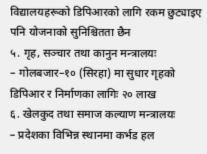विद्यालयहरूको डिपिआरको लागि रकम छुट्याइए पनि योजनाको सुनिश्चितता छैन
५. गृह, सञ्चार तथा कानुन मन्त्रालयः
– गोलबजार–१० (सिरहा) मा सुधार गृहको डिपिआर र निर्माणका लागिः २० लाख
६. खेलकुद तथा समाज कल्याण मन्त्रालयः
– प्रदेशका विभिन्न स्थानमा कर्भड हल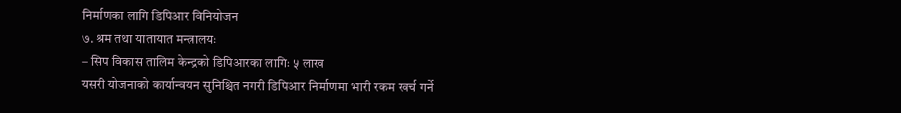निर्माणका लागि डिपिआर विनियोजन
७. श्रम तथा यातायात मन्त्रालयः
– सिप विकास तालिम केन्द्रको डिपिआरका लागिः ५ लाख
यसरी योजनाको कार्यान्वयन सुनिश्चित नगरी डिपिआर निर्माणमा भारी रकम खर्च गर्ने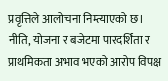प्रवृत्तिले आलोचना निम्त्याएको छ। नीति, योजना र बजेटमा पारदर्शिता र प्राथमिकता अभाव भएको आरोप विपक्ष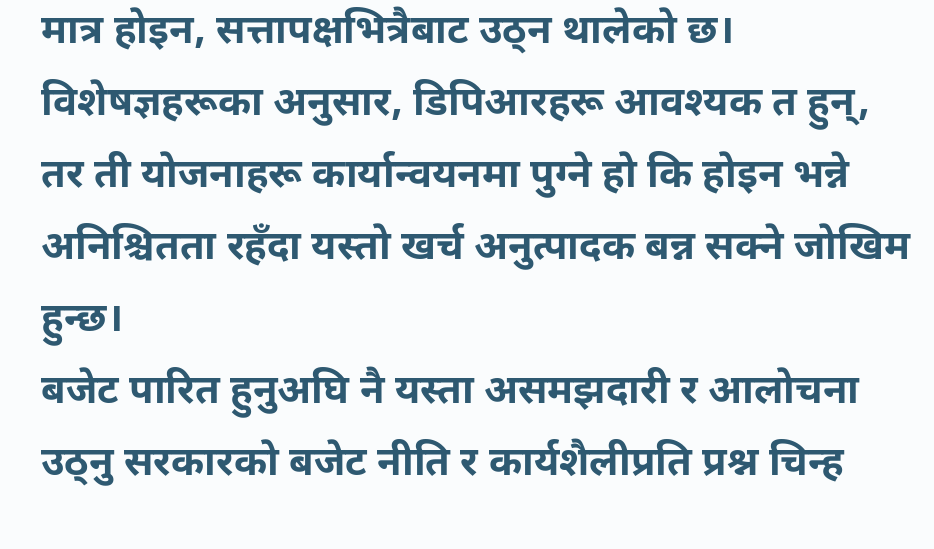मात्र होइन, सत्तापक्षभित्रैबाट उठ्न थालेको छ।
विशेषज्ञहरूका अनुसार, डिपिआरहरू आवश्यक त हुन्, तर ती योजनाहरू कार्यान्वयनमा पुग्ने हो कि होइन भन्ने अनिश्चितता रहँदा यस्तो खर्च अनुत्पादक बन्न सक्ने जोखिम हुन्छ।
बजेट पारित हुनुअघि नै यस्ता असमझदारी र आलोचना उठ्नु सरकारको बजेट नीति र कार्यशैलीप्रति प्रश्न चिन्ह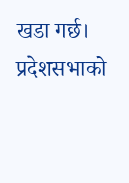खडा गर्छ। प्रदेशसभाको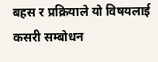बहस र प्रक्रियाले यो विषयलाई कसरी सम्बोधन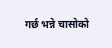गर्छ भन्ने चासोको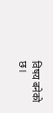विषय बनेको छ।